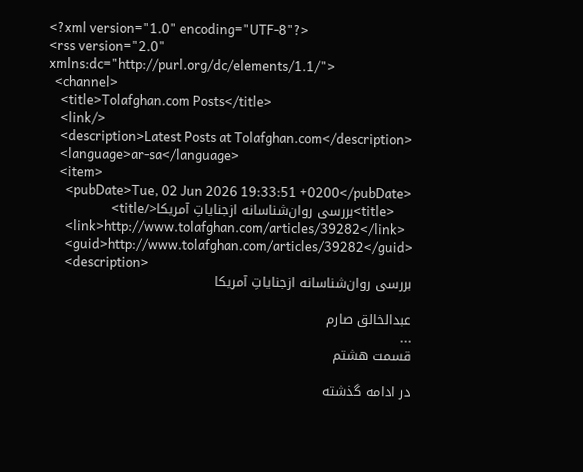<?xml version="1.0" encoding="UTF-8"?>
<rss version="2.0" xmlns:dc="http://purl.org/dc/elements/1.1/">
  <channel>
    <title>Tolafghan.com Posts</title>
    <link/>
    <description>Latest Posts at Tolafghan.com</description>
    <language>ar-sa</language>
    <item>
      <pubDate>Tue, 02 Jun 2026 19:33:51 +0200</pubDate>
      <title>بررسی روان‌شناسانه ازجنایاتِ آمریکا</title>
      <link>http://www.tolafghan.com/articles/39282</link>
      <guid>http://www.tolafghan.com/articles/39282</guid>
      <description>
بررسی روان‌شناسانه ازجنایاتِ آمریکا

عبدالخالق صارم
...
قسمت هشتم

در ادامه گذشته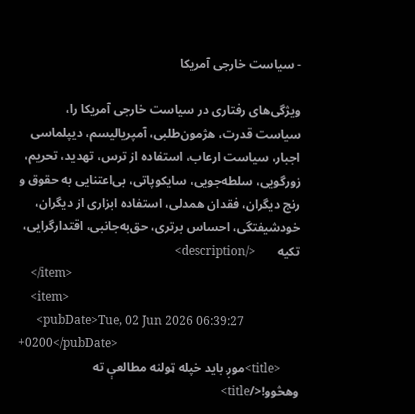- سیاست خارجی آمریکا

ویژگی‌های رفتاری در سیاست خارجی آمریکا را، سیاست قدرت، هژمون‌طلبی، آمپریالیسم، دیپلماسی اجبار، سیاست ارعاب، استفاده از ترس، تهدید، تحریم، زورگویی، سلطه‌جویی، سایکوپاتی، بی‌اعتنایی به حقوق و رنج دیگران، فقدان همدلی، استفاده ابزاری از دیگران، خودشیفتگی، احساس برتری، حق‌به‌جانبی، اقتدارگرایی، تکیه       </description>
    </item>
    <item>
      <pubDate>Tue, 02 Jun 2026 06:39:27 +0200</pubDate>
      <title>موږ باید خپله ټولنه مطالعې ته وهڅوو!</title>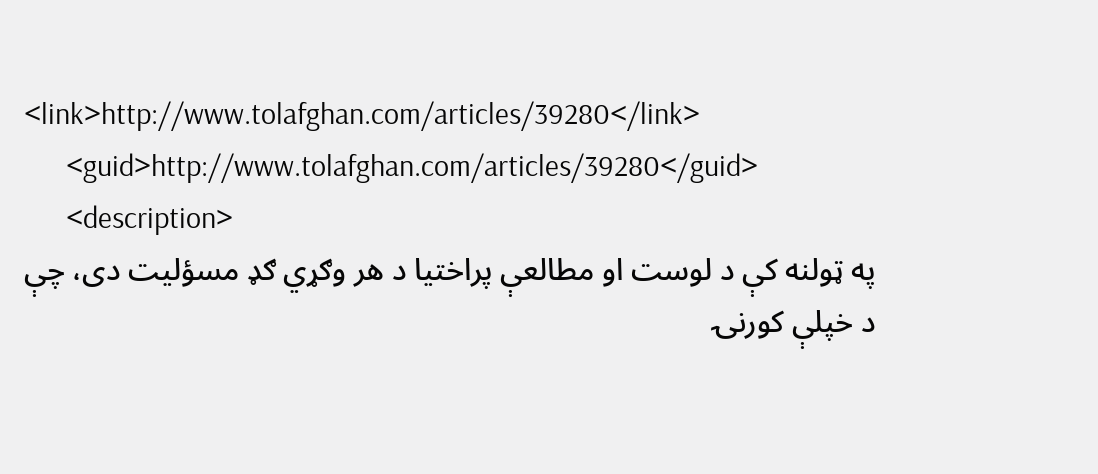<link>http://www.tolafghan.com/articles/39280</link>
      <guid>http://www.tolafghan.com/articles/39280</guid>
      <description>
په ټولنه کې د لوست او مطالعې پراختیا د هر وګړي ګډ مسؤلیت دی، چې د خپلې کورنۍ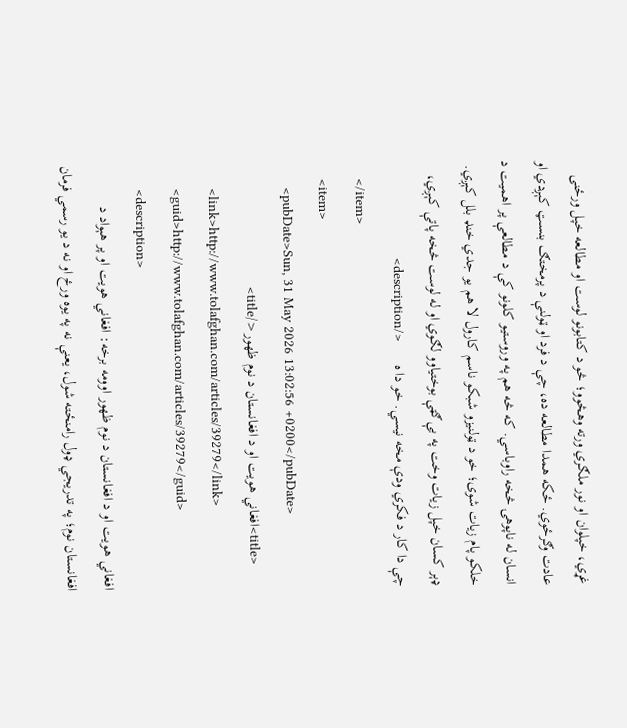غړي، خپلوان او نور ملګري ورته وهڅوو؛ څو د کتابونو لوست او مطالعه خپل ورځنی عادت وګرځوي. ځکه همدا مطالعه ده، چې د فرد او ټولنې د پرمختګ بنسټ کېږدي او انسان له ناپوهۍ څخه راوباسي. که څه هم په وروستیو کلونو کې د مطالعې پر اهمیت د خلکو پام زیات شوی؛ خو د ټولنیزو شبکو ناسم کارول لا هم یو جدي خنډ بلل کېږي. ډېر کسان خپل زیات وخت په بې‌ګټې بوختیاوو لګوي او له لوست څخه پاتې کېږي، چې دا کار د فکري ودې مخه نیسي. خو دا ه      </description>
    </item>
    <item>
      <pubDate>Sun, 31 May 2026 13:02:56 +0200</pubDate>
      <title>افغاني هویت او د افغانستان د نوم ظهور</title>
      <link>http://www.tolafghan.com/articles/39279</link>
      <guid>http://www.tolafghan.com/articles/39279</guid>
      <description>
افغاني هویت او د افغانستان د نوم ظهور اوومه برخه: افغاني هویت او پر هېواد د افغانستان نوم؛ په تدریجي ډول رامنځته شول، یعنې نه په یوه ورځ او نه د یو رسمي فرمان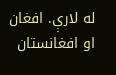له لارې. افغان او افغانستان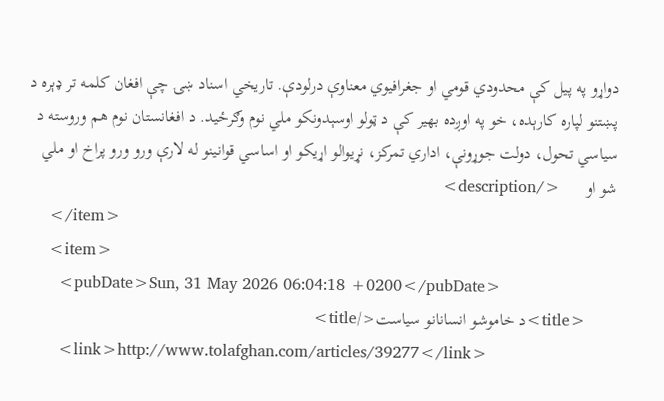دواړو په پیل کې محدودي قومي او جغرافیوي معناوې درلودې. تاریخي اسناد ښۍ چې افغان کلمه تر ډېره د پښتنو لپاره کارېده، خو په اوږده بهیر کې د ټولو اوسېدونکو ملي نوم وګرځید. د افغانستان نوم هم وروسته د سیاسي تحول، دولت جوړونې، اداري تمرکز، نړیوالو اړیکو او اساسي قوانینو له لارې ورو ورو پراخ او ملي شو او      </description>
    </item>
    <item>
      <pubDate>Sun, 31 May 2026 06:04:18 +0200</pubDate>
      <title>د خاموشو انسانانو سیاست</title>
      <link>http://www.tolafghan.com/articles/39277</link>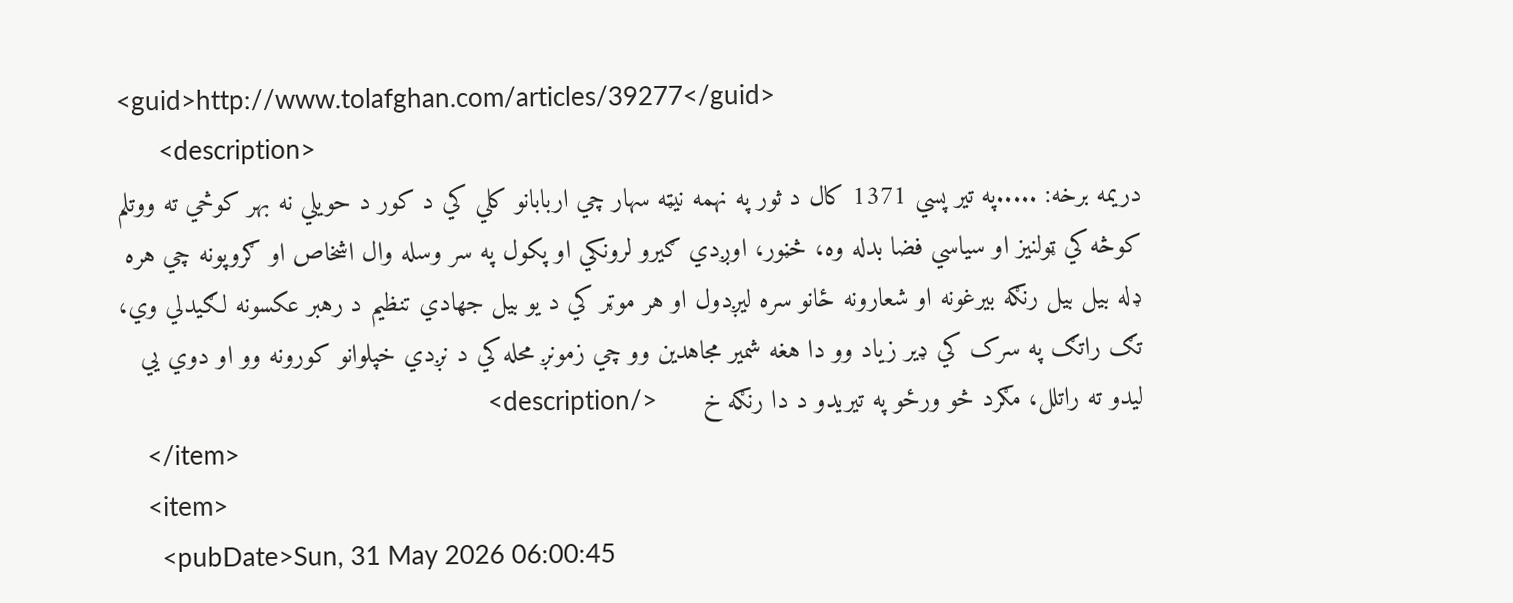<guid>http://www.tolafghan.com/articles/39277</guid>
      <description>
دریمه برخه: .....په تیر پسي 1371 کال د ثور په نهمه نیټه سهار چي اربابانو کلي کي د کور د حویلي نه بهر کوڅي ته ووتلم کوڅه کي ټولنیز او سیاسي فضا بدله وه، څڼور، اوږدي ګیرو لرونکي او پکول په سر وسله وال اشخاص او ګروپونه چي هره ډله بیل بیل رنګه بیرغونه او شعارونه ځانو سره لیږدول او هر موټر کي د یو بیل جهادي تنظیم د رهبر عکسونه لګیدلي وي، تګ راتګ په سرک کي ډير زیاد وو دا هغه شمیر مجاهدین وو چي زمونږ محله کي د نږدي خپلوانو کورونه وو او دوي يي لیدو ته راتلل، مګرد څو ورځو په تیریدو د دا رنګه خ      </description>
    </item>
    <item>
      <pubDate>Sun, 31 May 2026 06:00:45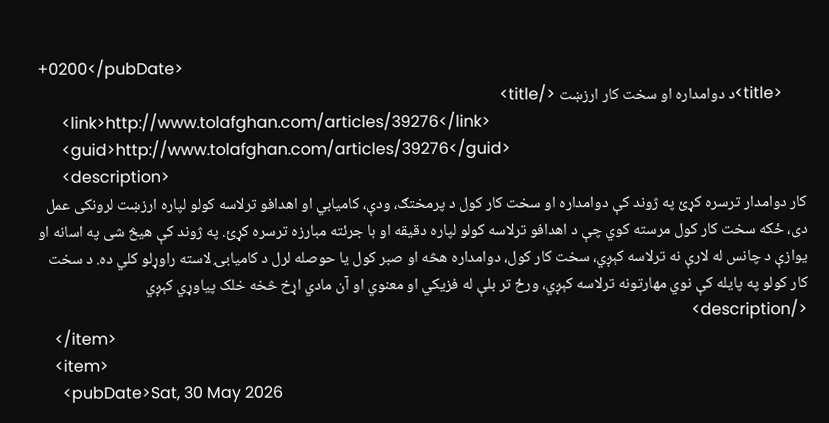+0200</pubDate>
      <title>د دوامداره او سخت کار ارزښت </title>
      <link>http://www.tolafghan.com/articles/39276</link>
      <guid>http://www.tolafghan.com/articles/39276</guid>
      <description>
کار دوامدار ترسره کړئ په ژوند کې دوامداره او سخت کار کول د پرمختګ، ودې، کامیابي او اهدافو ترلاسه کولو لپاره ارزښت لرونکی عمل دی، ځکه سخت کار کول مرسته کوي چې د اهدافو ترلاسه کولو لپاره دقیقه او با جرئته مبارزه ترسره کړئ. په ژوند کې هیڅ شی په اسانه او یوازې د چانس له لارې نه ترلاسه کېږي، سخت کار کول، دوامداره هڅه او صبر کول یا حوصله لرل د کامیابۍ لاسته راوړلو کلي ده. د سخت کار کولو په پایله کې نوي مهارتونه ترلاسه کېږي، ورځ تر بلې له فزیکي او معنوي او آن مادي اړخ څخه خلک پیاوړي کېږي      </description>
    </item>
    <item>
      <pubDate>Sat, 30 May 2026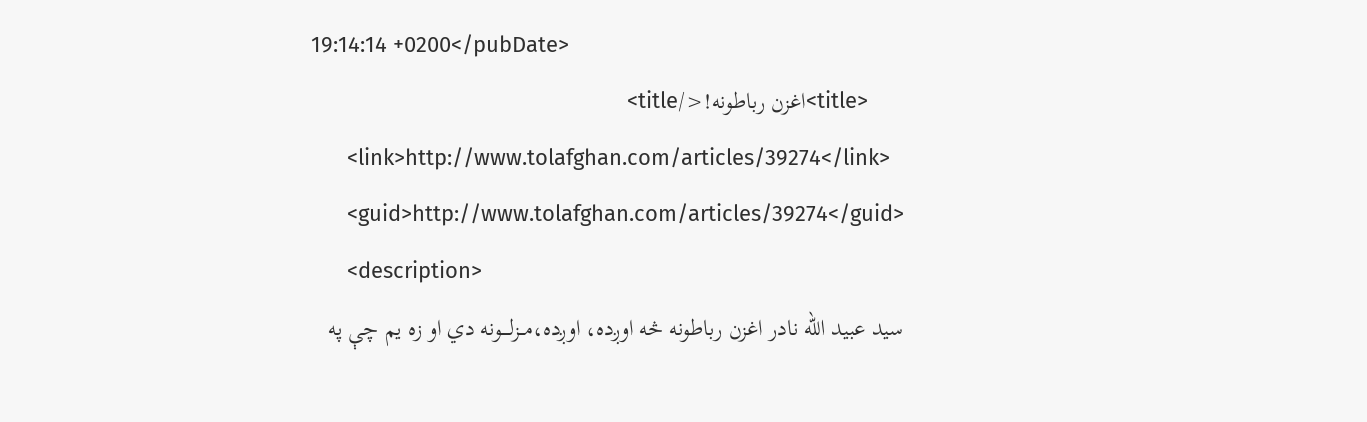19:14:14 +0200</pubDate>
      <title>اغزن رباطونه!</title>
      <link>http://www.tolafghan.com/articles/39274</link>
      <guid>http://www.tolafghan.com/articles/39274</guid>
      <description>
سید عبید الله نادر اغزن رباطونه څه اوږده، اوږده،مــزلــــونه دي او زه یم چې په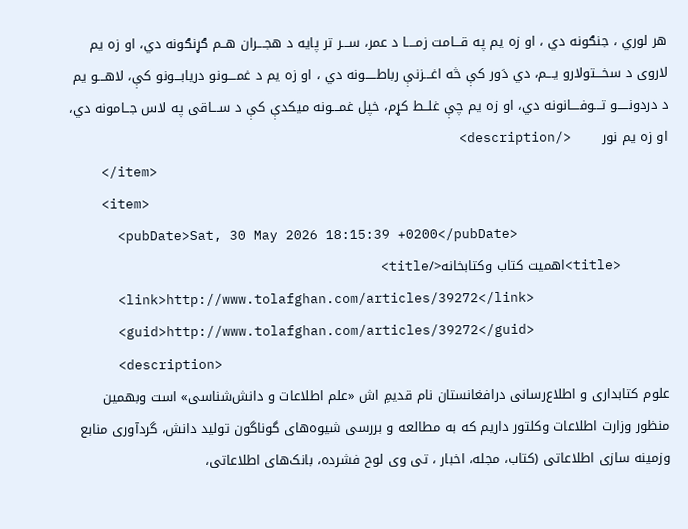هر لوري ، جنګونه دي ، او زه یم په قـــامت زمــــا د عمر، ســـر تر پایه د هجـــران هــم ګړنګونه دي، او زه یم لاروی د سخـــتولارو یـــم، دي دَور کې څه اغـــزنې رباطـــــونه دي ، او زه یم د غمــــونو دریابـــونو کې، لاهـــو یم د دردونـــــو تـــوفــــانونه دي، او زه یم چې غلــط کړم، خپل غمـــونه میکدې کې د ســـاقی په لاس جــامونه دي، او زه یم نور       </description>
    </item>
    <item>
      <pubDate>Sat, 30 May 2026 18:15:39 +0200</pubDate>
      <title>اهمیت کتاب وکتابخانه</title>
      <link>http://www.tolafghan.com/articles/39272</link>
      <guid>http://www.tolafghan.com/articles/39272</guid>
      <description>
علوم کتابداری و اطلاع‌رسانی درافغانستان نام قدیمِ اش «علم اطلاعات و دانش‌شناسی» است وبهمین منظور وزارت اطلاعات وکلتور داریم که به مطالعه و بررسی شیوه‌های گوناگون تولید دانش، گردآوری منابع وزمینه سازی اطلاعاتی (کتاب، مجله، اخبار ، تی وی لوح فشرده، بانک‌های اطلاعاتی،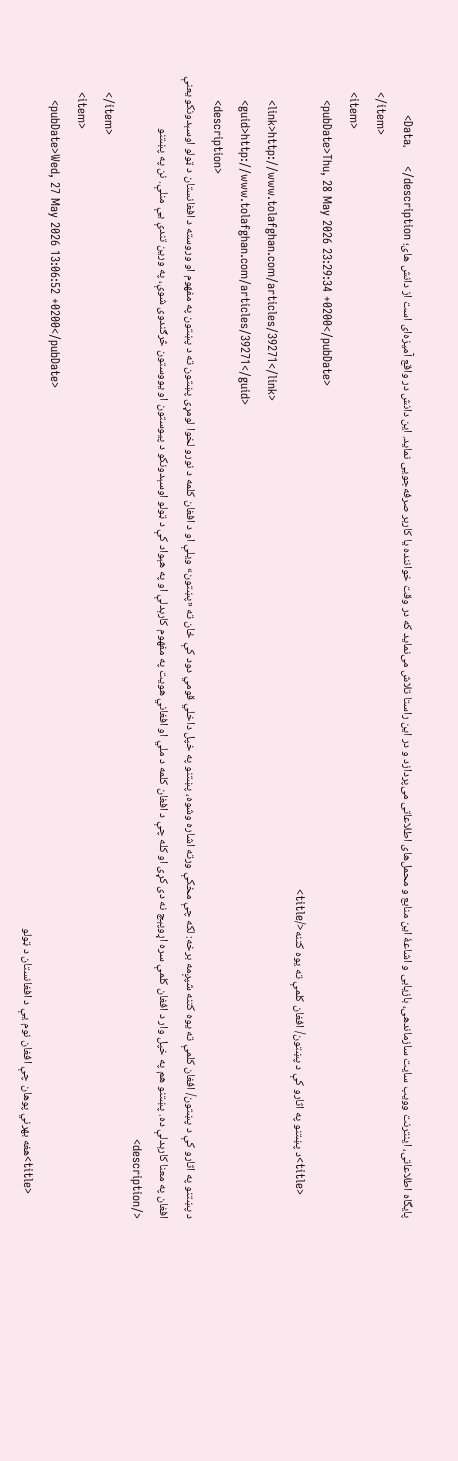پایگاه اطلاعاتی، اینترنت وویب سایت سازماندهی، بازیابی و اشاعهٔ این منابع و محمل‌های اطلاعاتی می‌پردازد و در این راستا تلاش می‌نماید که در وقت خواننده یا کاربر صرفه‌جویی نماید. این دانش در واقع آمیزه‌ای است از دانش های؛ Data،       </description>
    </item>
    <item>
      <pubDate>Thu, 28 May 2026 23:29:34 +0200</pubDate>
      <title>د پښتنو په اثارو کې د پښتون/ افغان کلمې ته یوه کتنه</title>
      <link>http://www.tolafghan.com/articles/39271</link>
      <guid>http://www.tolafghan.com/articles/39271</guid>
      <description>
د پښتنو په اثارو کې د پښتون/ افغان کلمې ته یوه کتنه شپږمه برخه: لکه چې مخکې ورته اشاره وشوه، پښتنو په خپل داخلي قومي دود کې ځان ته «پښتون» ویلې او د افغان کلمه د نورو لخوا لومړی پښتون ته د پښتون په مفهوم او وروسته د افغانستان د ټولو اوسېدونکو یعنې افغان په معنا کارېدلې ده. پښتنو هم په خپل وار د افغان کلمې سره اړوپېچ نه دی کړی او کله چې د افغان کلمه د ملي او افغاني هویت په مفهوم کارېدلې او په هېواد کې د ټولو اوسېدونکو د پيوستون او یووستون څرګندوی شوې، په ورین تندې یې منلې. نن په پښتنو       </description>
    </item>
    <item>
      <pubDate>Wed, 27 May 2026 13:06:52 +0200</pubDate>
      <title>هغه بهرني پوهان چې افغان نوم یې د افغانستان د ټولو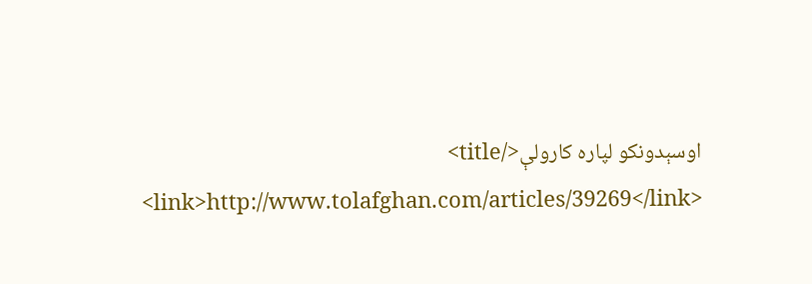اوسېدونکو لپاره کارولې</title>
      <link>http://www.tolafghan.com/articles/39269</link>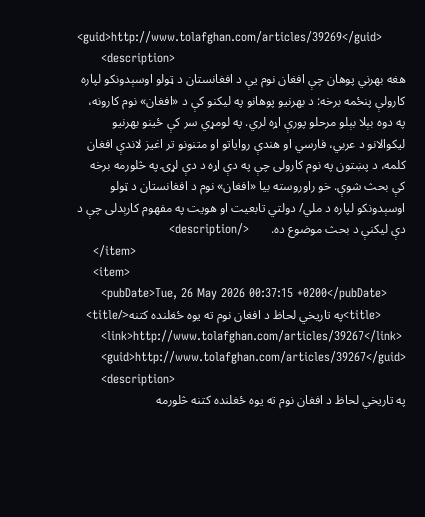<guid>http://www.tolafghan.com/articles/39269</guid>
      <description>
هغه بهرني پوهان چې افغان نوم یې د افغانستان د ټولو اوسېدونکو لپاره کارولې پنځمه برخه: د بهرنیو پوهانو په لیکنو کې د «افغان» نوم کارونه، په دوه بېلا بېلو مرحلو پورې اړه لري. په لومړي سر کې ځینو بهرنیو لیکوالانو د عربي، فارسي او هندې روایاتو او متنونو تر اغیز لاندې افغان کلمه، د پښتون په نوم کارولی چې په دې اړه د دې لړۍ په څلورمه برخه کې بحث شوې. خو راوروسته بیا «افغان» نوم د افغانستان د ټولو اوسېدونکو لپاره د ملي/ دولتي تابعیت او هویت په مفهوم کارېدلی چې د دې لیکنې د بحث موضوع ده.       </description>
    </item>
    <item>
      <pubDate>Tue, 26 May 2026 00:37:15 +0200</pubDate>
      <title>په تاریخي لحاظ د افغان نوم ته یوه ځغلنده کتنه</title>
      <link>http://www.tolafghan.com/articles/39267</link>
      <guid>http://www.tolafghan.com/articles/39267</guid>
      <description>
په تاریخي لحاظ د افغان نوم ته یوه ځغلنده کتنه څلورمه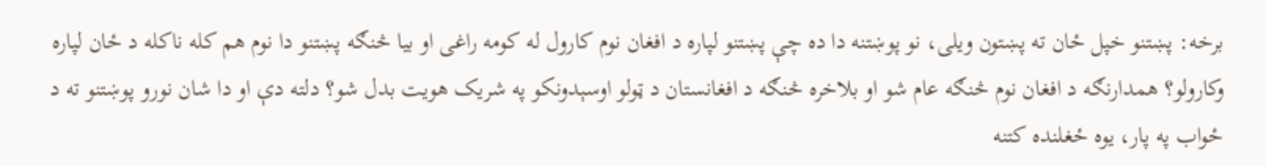برخه: پښتنو خپل ځان ته پښتون ویلی، نو پوښتنه دا ده چې پښتنو لپاره د افغان نوم کارول له کومه راغی او بیا څنګه پښتنو دا نوم هم کله ناکله د ځان لپاره وکارولو؟ همدارنګه د افغان نوم څنګه عام شو او بلاخره څنګه د افغانستان د ټولو اوسېدونکو په شریک هویت بدل شو؟ دلته دې او دا شان نورو پوښتنو ته د ځواب په پار، یوه ځغلنده کتنه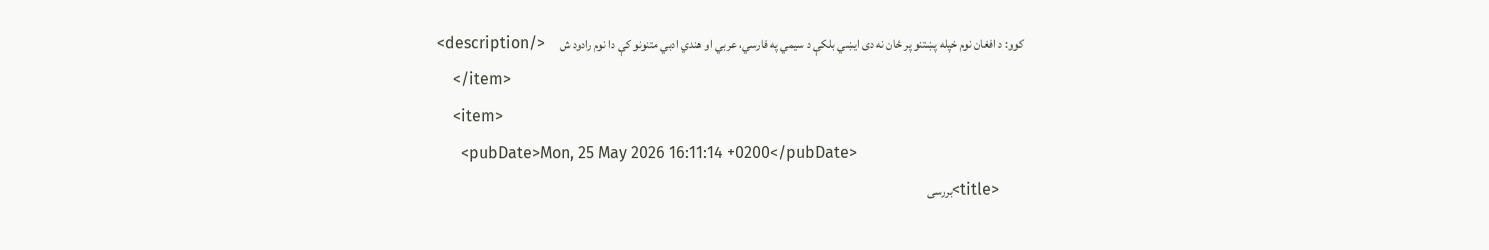کوو: د افغان نوم خپله پښتنو پر ځان نه دی ایښي بلکې د سیمي په فارسي، عربي او هندي ادبي متنونو کې دا نوم رادود ش      </description>
    </item>
    <item>
      <pubDate>Mon, 25 May 2026 16:11:14 +0200</pubDate>
      <title>بررسی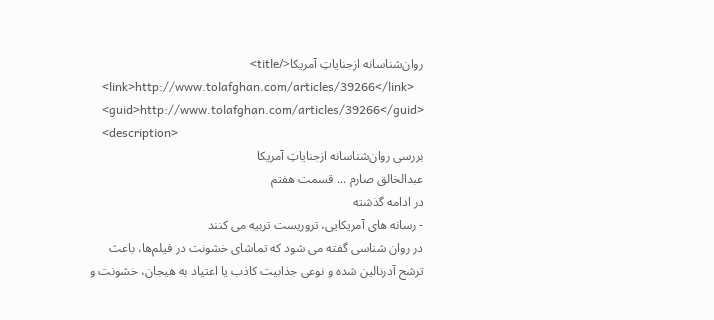روان‌شناسانه ازجنایاتِ آمریکا</title>
      <link>http://www.tolafghan.com/articles/39266</link>
      <guid>http://www.tolafghan.com/articles/39266</guid>
      <description>
بررسی روان‌شناسانه ازجنایاتِ آمریکا
عبدالخالق صارم ... قسمت هفتم
در ادامه گذشته
- رسانه های آمریکایی، تروریست تربيه می کنند
در روان شناسی گفته می شود که تماشای خشونت در فیلم‌ها، باعث ترشح آدرنالین شده و نوعی جذابیت کاذب یا اعتیاد به هیجان، خشونت و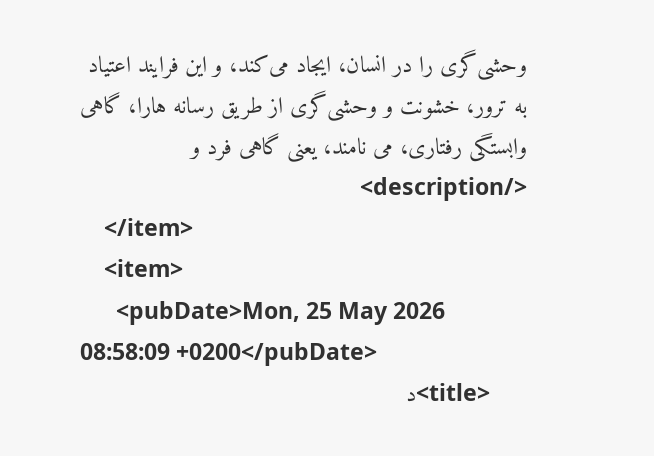وحشی‌گری را در انسان، ایجاد می‌کند، و این فرایند اعتیاد به ترور، خشونت و وحشی‌گری از طریق رسانه هارا، گاهی وابستگی رفتاری، می نامند، یعنی گاهی فرد و       </description>
    </item>
    <item>
      <pubDate>Mon, 25 May 2026 08:58:09 +0200</pubDate>
      <title>د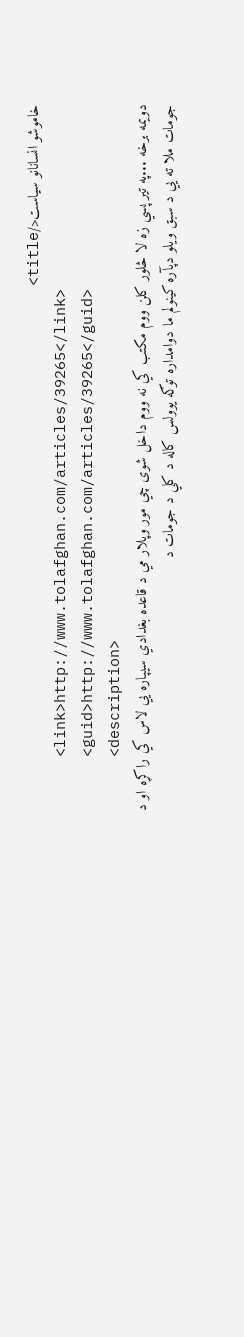خاموشو انسانانو سیاست</title>
      <link>http://www.tolafghan.com/articles/39265</link>
      <guid>http://www.tolafghan.com/articles/39265</guid>
      <description>
دویمه برخه ...په تیر پسي زه لا څلور کلن ووم مکتب کي نه ووم داخل شوی چي مور وپلار مي د قاعده بغدادي سیپاره يي لاس کي راکړه او د جومات ملا ته يي د سبق ویلو دپآره کینولم ما دوامداره توګه یوولس کاله د کلي د جومات د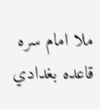ملا امام سره قاعده بغدادي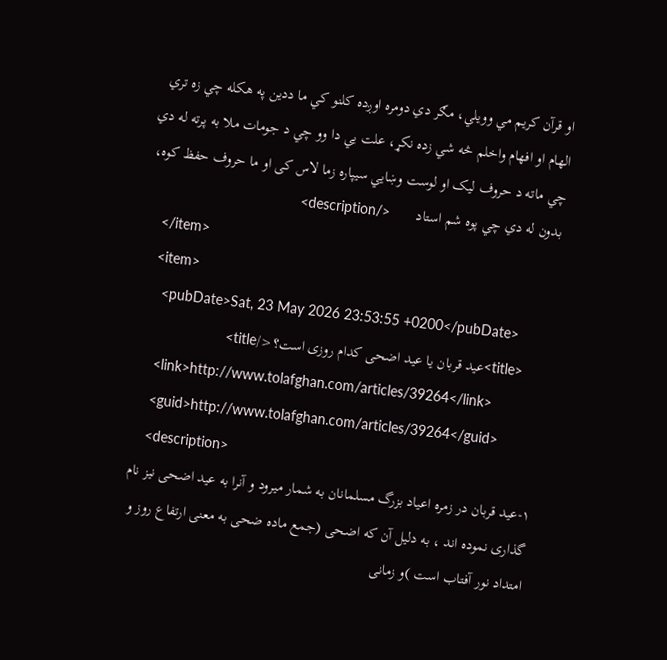او قرآن کریم مي وویلي، مګر دي دومره اوږده کلنو کي ما ددین په هکله چي زه تري الهام او افهام واخلم څه شي زده نکړ، علت يي دا وو چي د جومات ملا به پرته له دي چي ماته د حروف لیک او لوست وښايي سیپاره زما لاس کی او ما حروف حفظ کوه، بدون له دي چي پوه شم استاد       </description>
    </item>
    <item>
      <pubDate>Sat, 23 May 2026 23:53:55 +0200</pubDate>
      <title>عید قربان یا عید اضحی کدام روزی است؟</title>
      <link>http://www.tolafghan.com/articles/39264</link>
      <guid>http://www.tolafghan.com/articles/39264</guid>
      <description>
۱-عید قربان در زمره اعیاد بزرگ مسلمانان به شمار میرود و آنرا به عید اضحی نیز نام گذاری نموده اند ، به دلیل آن که اضحی (جمع ماده ضحی به معنی ارتفاع روز و امتداد نور آفتاب است )و زمانی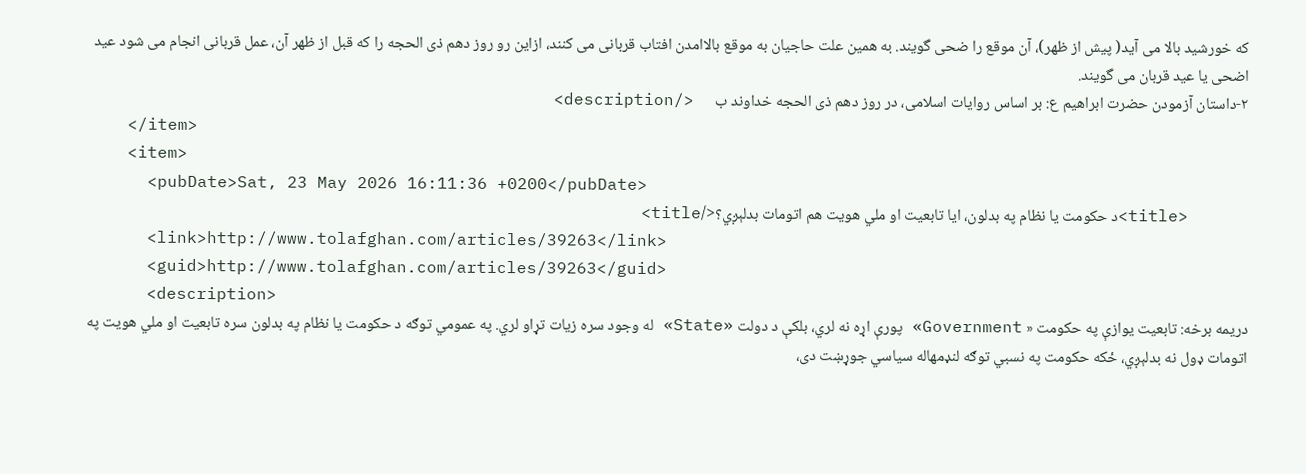که خورشید بالا می آید( پیش از ظهر)، آن موقع را ضحی گویند. به همین علت حاجیان به موقع بالاامدن افتاب قربانی می کنند، ازاین رو روز دهم ذی الحجه را که قبل از ظهر آن، عمل قربانی انجام می شود عید اضحی یا عید قربان می گویند.
۲-داستان آزمودن حضرت ابراهیم ع: بر اساس روایات اسلامی، در روز دهم ذی الحجه خداوند ب      </description>
    </item>
    <item>
      <pubDate>Sat, 23 May 2026 16:11:36 +0200</pubDate>
      <title>د حکومت یا نظام په بدلون، ایا تابعیت او ملي هویت هم اتومات بدلېږي؟</title>
      <link>http://www.tolafghan.com/articles/39263</link>
      <guid>http://www.tolafghan.com/articles/39263</guid>
      <description>
دریمه برخه: تابعیت یوازې په حکومت « Government» پورې اړه نه لري، بلکې د دولت «State» له وجود سره زیات تړاو لري. په عمومي توګه د حکومت یا نظام په بدلون سره تابعیت او ملي هویت په اتومات ډول نه بدلېږي، ځکه حکومت په نسبي توګه لنډمهاله سیاسي جوړښت دی،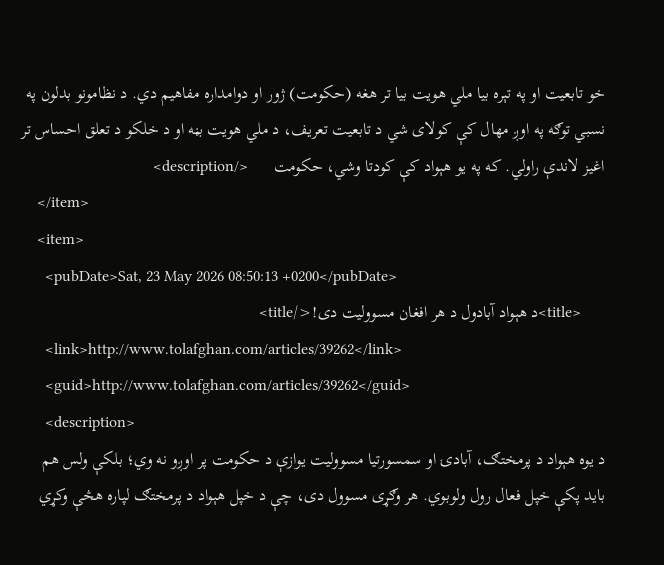خو تابعیت او په تېره بیا ملي هویت بیا تر هغه (حکومت) ژور او دوامداره مفاهیم دي. د نظامونو بدلون په نسبي توګه په اوږ مهال کې کولای شي د تابعیت تعریف، د ملي هویت بڼه او د خلکو د تعلق احساس تر اغیز لاندې راولي. که په یو هېواد کې کودتا وشي، حکومت      </description>
    </item>
    <item>
      <pubDate>Sat, 23 May 2026 08:50:13 +0200</pubDate>
      <title>د هېواد آبادول د هر افغان مسوولیت دی!</title>
      <link>http://www.tolafghan.com/articles/39262</link>
      <guid>http://www.tolafghan.com/articles/39262</guid>
      <description>
د یوه هېواد د پرمختګ، آبادۍ او سمسورتیا مسوولیت یوازې د حکومت پر اوږو نه وي؛ بلکې ولس هم باید پکې خپل فعال رول ولوبوي. هر وګړی مسوول دی، چې د خپل هېواد د پرمختګ لپاره هڅې وکړي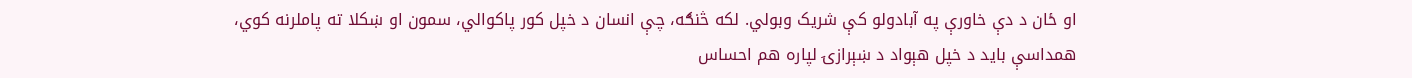او ځان د دې خاورې په آبادولو کې شریک وبولي. لکه څنګه، چې انسان د خپل کور پاکوالي، سمون او ښکلا ته پاملرنه کوي، همداسې باید د خپل هېواد د ښېرازۍ لپاره هم احساس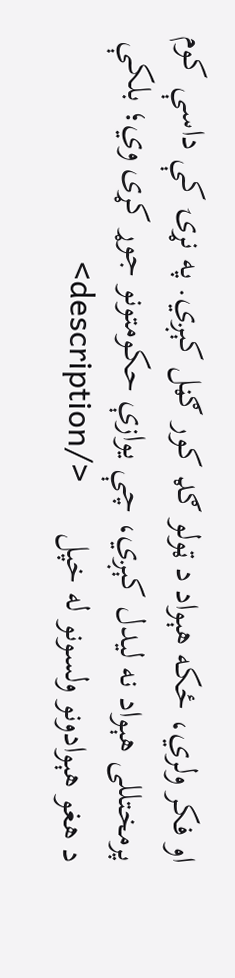او فکر ولري، ځکه هېواد د ټولو ګډ کور ګڼل کېږي. په نړۍ کې داسې کوم پرمختللی هېواد نه لیدل کېږي، چې یوازې حکومتونو جوړ کړی وي؛ بلکې د هغو هېوادونو ولسونو له خپل      </description>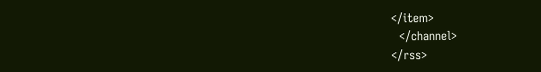</item>
  </channel>
</rss>